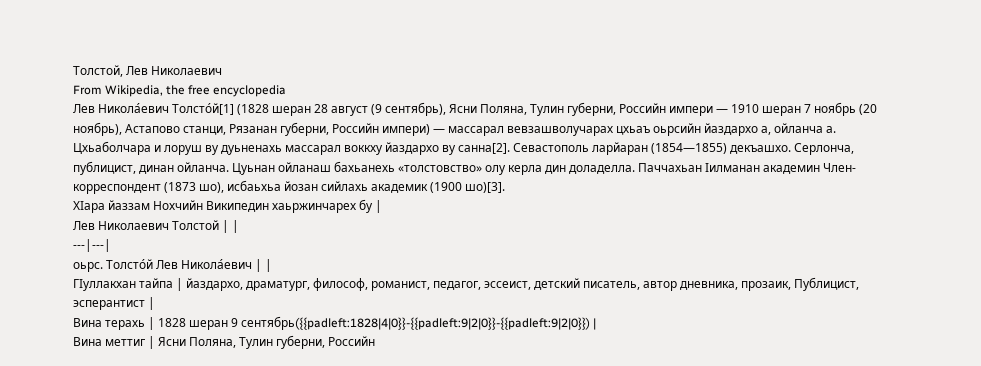Толстой, Лев Николаевич
From Wikipedia, the free encyclopedia
Лев Никола́евич Толсто́й[1] (1828 шеран 28 август (9 сентябрь), Ясни Поляна, Тулин губерни, Российн импери — 1910 шеран 7 ноябрь (20 ноябрь), Астапово станци, Рязанан губерни, Российн импери) — массарал вевзашволучарах цхьаъ оьрсийн йаздархо а, ойланча а. Цхьаболчара и лоруш ву дуьненахь массарал воккху йаздархо ву санна[2]. Севастополь ларйаран (1854—1855) декъашхо. Серлонча, публицист, динан ойланча. Цуьнан ойланаш бахьанехь «толстовство» олу керла дин доладелла. Паччахьан Ӏилманан академин Член-корреспондент (1873 шо), исбаьхьа йозан сийлахь академик (1900 шо)[3].
ХӀара йаззам Нохчийн Википедин хаьржинчарех бу |
Лев Николаевич Толстой | |
---|---|
оьрс. Толсто́й Лев Никола́евич | |
ГӀуллакхан тайпа | йаздархо, драматург, философ, романист, педагог, эссеист, детский писатель, автор дневника, прозаик, Публицист, эсперантист |
Вина терахь | 1828 шеран 9 сентябрь({{padleft:1828|4|0}}-{{padleft:9|2|0}}-{{padleft:9|2|0}}) |
Вина меттиг | Ясни Поляна, Тулин губерни, Российн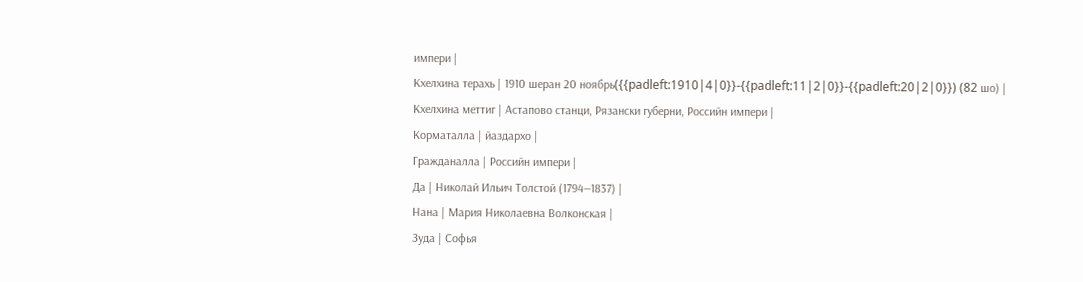импери |
Кхелхина терахь | 1910 шеран 20 ноябрь({{padleft:1910|4|0}}-{{padleft:11|2|0}}-{{padleft:20|2|0}}) (82 шо) |
Кхелхина меттиг | Астапово станци, Рязански губерни, Российн импери |
Корматалла | йаздархо |
Гражданалла | Российн импери |
Да | Николай Ильич Толстой (1794—1837) |
Нана | Мария Николаевна Волконская |
Зуда | Софья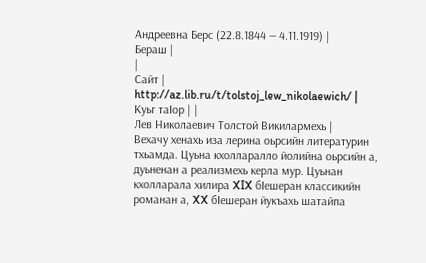Андреевна Берс (22.8.1844 — 4.11.1919) |
Бераш |
|
Сайт | http://az.lib.ru/t/tolstoj_lew_nikolaewich/ |
Куьг таӀор | |
Лев Николаевич Толстой Викилармехь |
Вехачу хенахь иза лерина оьрсийн литературин тхьамда. Цуьна кхолларалло йолийна оьрсийн а, дуьненан а реализмехь керла мур. Цуьнан кхолларала хилира XIX бӀешеран классикийн романан а, XX бӀешеран йукъахь шатайпа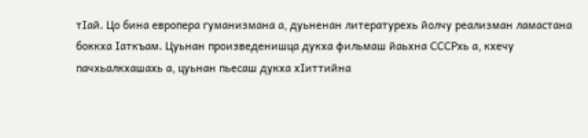тӀай. Цо бина европера гуманизмана а, дуьненан литературехь йолчу реализман ламастана боккха Ӏаткъам. Цуьнан произведенишца дукха фильмаш йаьхна СССРхь а, кхечу пачхьалкхашахь а, цуьнан пьесаш дукха хӀиттийна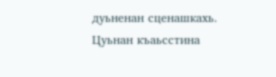дуьненан сценашкахь.
Цуьнан къаьсстина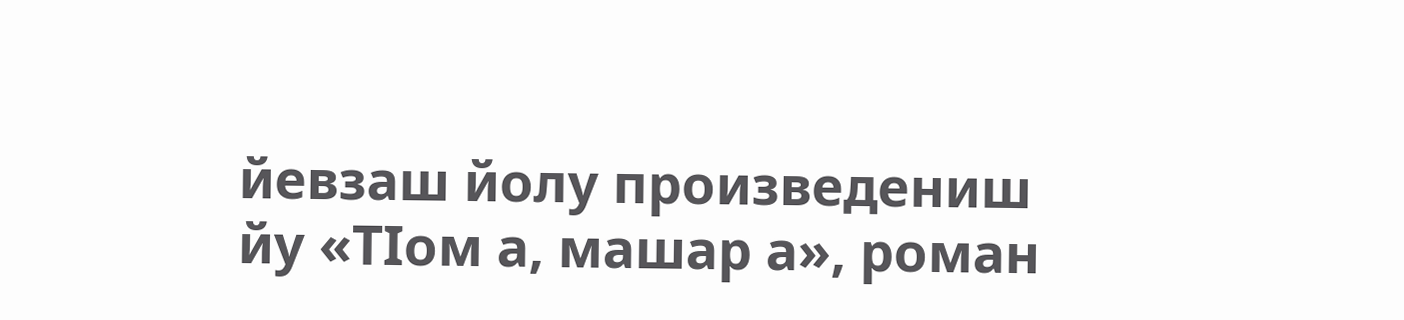йевзаш йолу произведениш йу «ТӀом а, машар а», роман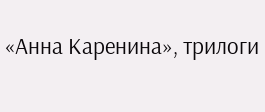«Анна Каренина», трилоги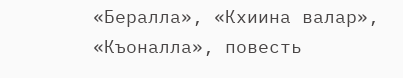«Бералла», «Кхиина валар», «Къоналла», повесть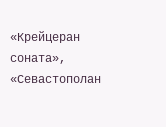«Крейцеран соната», «Севастополан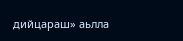дийцараш» аьлла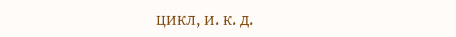цикл, и. к. д.